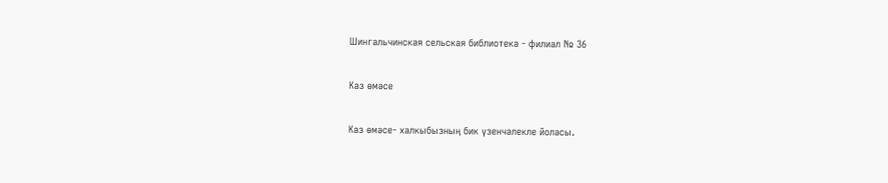Шингальчинская сельская библиотека - филиал № 36

Каз өмәсе

Каз өмәсе- халкыбызның бик үзенчәлекле йоласы.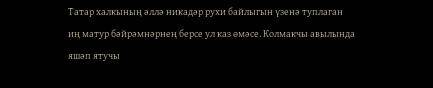Татар халкының әллә никадәр рухи байлыгын үзенә туплаган иң матур бәйрәмнәрнең берсе ул каз өмәсе. Колмакчы авылында яшәп ятучы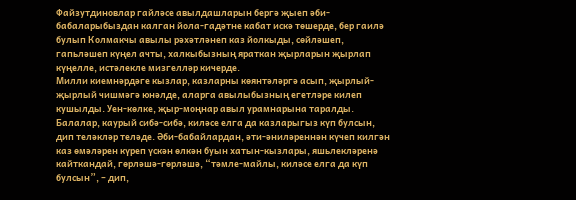Файзутдиновлар гайләсе авылдашларын бергә җыеп әби-бабаларыбыздан калган йола-гадәтне кабат искә төшерде, бер гаилә булып Колмакчы авылы рәхәтләнеп каз йолкыды, сөйләшеп, гапьләшеп күңел ачты, халкыбызның яраткан җырларын җырлап күңелле, истәлекле мизгелләр кичерде.
Милли киемнәрдәге кызлар, казларны көянтәләргә асып, җырлый-җырлый чишмәгә юнәлде, аларга авылыбызның егетләре килеп кушылды. Уен-көлке, җыр-моңнар авыл урамнарына таралды. Балалар, каурый сибә-сибә, киләсе елга да казларыгыз күп булсын, дип теләкләр теләде. Әби-бабайлардан, әти-әниләреннән күчеп килгән каз өмәләрен күреп үскән өлкән буын хатын-кызлары, яшьлекләренә кайткандай, гөрләшә-гөрләшә, “тәмле-майлы, киләсе елга да күп булсын”, – дип,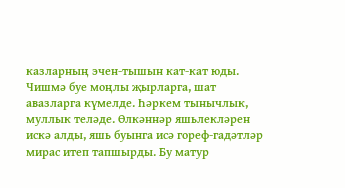казларның эчен-тышын кат-кат юды. Чишмә буе моңлы җырларга, шат авазларга күмелде. Һәркем тынычлык, муллык теләде. Өлкәннәр яшьлекләрен искә алды, яшь буынга исә гореф-гадәтләр мирас итеп тапшырды. Бу матур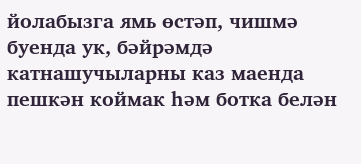йолабызга ямь өстәп, чишмә буенда ук, бәйрәмдә катнашучыларны каз маенда пешкән коймак һәм ботка белән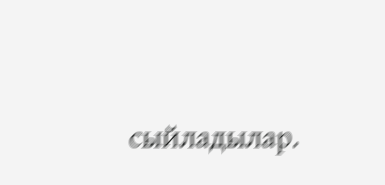сыйладылар.